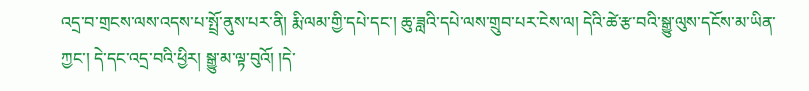འདྲ་བ་གྲངས་ལས་འདས་པ་སྤྲོ་ནུས་པར་ནི། རྨི་ལམ་གྱི་དཔེ་དང་། ཆུ་ཟླའི་དཔེ་ལས་གྲུབ་པར་ངེས་ལ། དེའི་ཚེ་རྩ་བའི་སྒྱུ་ལུས་དངོས་མ་ཡིན་ཀྱང་། དེ་དང་འདྲ་བའི་ཕྱིར། སྒྱུ་མ་ལྟ་བུའོ། །དེ་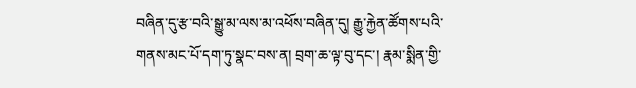བཞིན་དུ་རྩ་བའི་སྒྱུ་མ་ལས་མ་འཕོས་བཞིན་དུ། རྒྱུ་རྐྱེན་ཚོགས་པའི་གནས་མང་པོ་དག་ཏུ་སྣང་བས་ན། བྲག་ཆ་ལྟ་བུ་དང་། རྣམ་སྨིན་གྱི་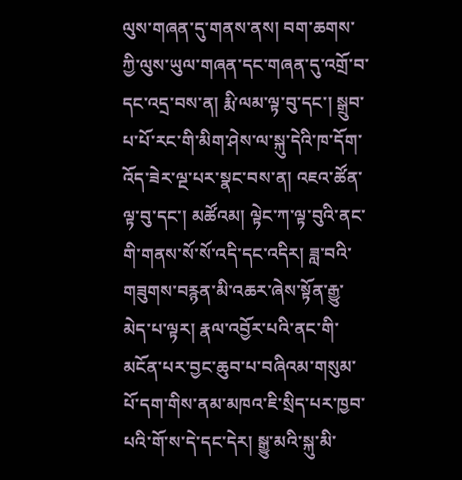ལུས་གཞན་དུ་གནས་ནས། བག་ཆགས་ཀྱི་ལུས་ཡུལ་གཞན་དང་གཞན་དུ་འགྲོ་བ་དང་འདྲ་བས་ན། རྨི་ལམ་ལྟ་བུ་དང་། སྒྲུབ་པ་པོ་རང་གི་མིག་ཤེས་ལ་སྐུ་དེའི་ཁ་དོག་འོད་ཟེར་ལྔ་པར་སྣང་བས་ན། འཇའ་ཚོན་ལྟ་བུ་དང་། མཚོའམ། ལྟེང་ཀ་ལྟ་བུའི་ནང་གི་གནས་སོ་སོ་འདི་དང་འདིར། ཟླ་བའི་གཟུགས་བརྙན་མི་འཆར་ཞེས་སྟོན་རྒྱུ་མེད་པ་ལྟར། རྣལ་འབྱོར་པའི་ནང་གི་མངོན་པར་བྱང་ཆུབ་པ་བཞིའམ་གསུམ་པོ་དག་གིས་ནམ་མཁའ་ཇི་སྲིད་པར་ཁྱབ་པའི་གོ་ས་དེ་དང་དེར། སྒྱུ་མའི་སྐུ་མི་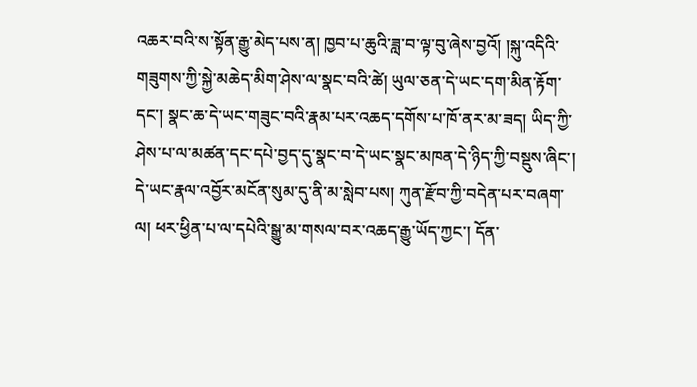འཆར་བའི་ས་སྟོན་རྒྱུ་མེད་པས་ན། ཁྱབ་པ་ཆུའི་ཟླ་བ་ལྟ་བུ་ཞེས་བྱའོ། །སྐུ་འདིའི་གཟུགས་ཀྱི་སྐྱེ་མཆེད་མིག་ཤེས་ལ་སྣང་བའི་ཚེ། ཡུལ་ཅན་དེ་ཡང་དག་མིན་རྟོག་དང་། སྣང་ཆ་དེ་ཡང་གཟུང་བའི་རྣམ་པར་འཆད་དགོས་པ་ཁོ་ནར་མ་ཟད། ཡིད་ཀྱི་ཤེས་པ་ལ་མཚན་དང་དཔེ་བྱད་དུ་སྣང་བ་དེ་ཡང་སྣང་མཁན་དེ་ཉིད་ཀྱི་བསྡུས་ཞིང་། དེ་ཡང་རྣལ་འབྱོར་མངོན་སུམ་དུ་ནི་མ་སླེབ་པས། ཀུན་རྫོབ་ཀྱི་བདེན་པར་བཞག་ལ། ཕར་ཕྱིན་པ་ལ་དཔེའི་སྒྱུ་མ་གསལ་བར་འཆད་རྒྱུ་ཡོད་ཀྱང་། དོན་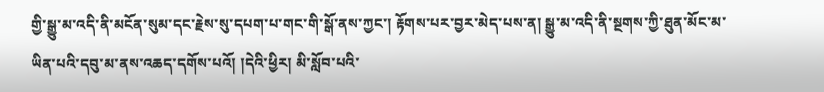གྱི་སྒྱུ་མ་འདི་ནི་མངོན་སུམ་དང་རྗེས་སུ་དཔག་པ་གང་གི་སྒོ་ནས་ཀྱང་། རྟོགས་པར་བྱར་མེད་པས་ན། སྒྱུ་མ་འདི་ནི་སྔགས་ཀྱི་ཐུན་མོང་མ་ཡིན་པའི་དབུ་མ་ནས་འཆད་དགོས་པའོ། །དེའི་ཕྱིར། མི་སློབ་པའི་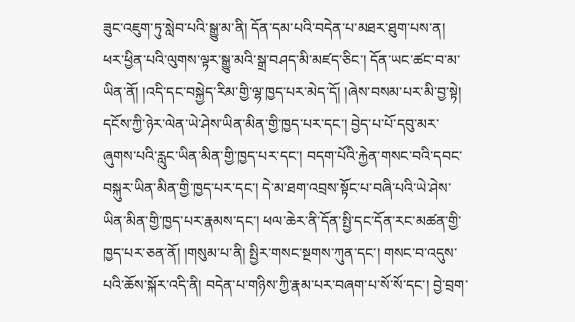ཟུང་འཇུག་ཏུ་སླེབ་པའི་སྒྱུ་མ་ནི། དོན་དམ་པའི་བདེན་པ་མཐར་ཐུག་པས་ན། ཕར་ཕྱིན་པའི་ལུགས་ལྟར་སྒྱུ་མའི་སྒྲ་བཤད་མི་མཛད་ཅིང་། དོན་ཡང་ཚང་བ་མ་ཡིན་ནོ། །འདི་དང་བསྐྱེད་རིམ་གྱི་ལྷ་ཁྱད་པར་མེད་དོ། །ཞེས་བསམ་པར་མི་བྱ་སྟེ། དངོས་ཀྱི་ཉེར་ལེན་ཡེ་ཤེས་ཡིན་མིན་གྱི་ཁྱད་པར་དང་། བྱེད་པ་པོ་དབུ་མར་ཞུགས་པའི་རླུང་ཡིན་མིན་གྱི་ཁྱད་པར་དང་། བདག་པོའི་རྐྱེན་གསང་བའི་དབང་བསྐུར་ཡིན་མིན་གྱི་ཁྱད་པར་དང་། དེ་མ་ཐག་འབྲས་སྟོང་པ་བཞི་པའི་ཡེ་ཤེས་ཡིན་མིན་གྱི་ཁྱད་པར་རྣམས་དང་། ཕལ་ཆེར་ནི་དོན་སྤྱི་དང་དོན་རང་མཚན་གྱི་ཁྱད་པར་ཅན་ནོ། །གསུམ་པ་ནི། སྤྱིར་གསང་སྔགས་ཀུན་དང་། གསང་བ་འདུས་པའི་ཆོས་སྐོར་འདི་ནི། བདེན་པ་གཉིས་ཀྱི་རྣམ་པར་བཞག་པ་སོ་སོ་དང་། བྱེ་བྲག་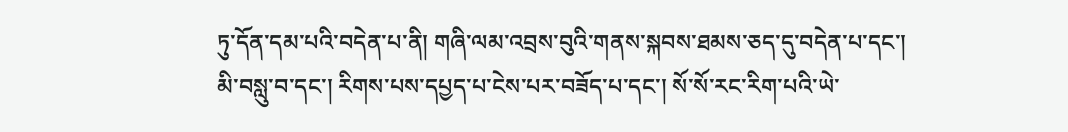ཏུ་དོན་དམ་པའི་བདེན་པ་ནི། གཞི་ལམ་འབྲས་བུའི་གནས་སྐབས་ཐམས་ཅད་དུ་བདེན་པ་དང་། མི་བསླུ་བ་དང་། རིགས་པས་དཔྱད་པ་ངེས་པར་བཟོད་པ་དང་། སོ་སོ་རང་རིག་པའི་ཡེ་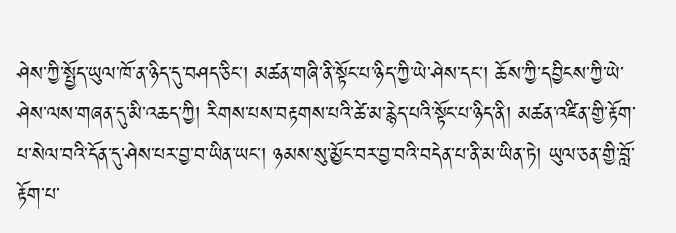ཤེས་ཀྱི་སྤྱོད་ཡུལ་ཁོ་ན་ཉིད་དུ་བཤད་ཅིང་། མཚན་གཞི་ནི་སྟོང་པ་ཉིད་ཀྱི་ཡེ་ཤེས་དང་། ཆོས་ཀྱི་དབྱིངས་ཀྱི་ཡེ་ཤེས་ལས་གཞན་དུ་མི་འཆད་ཀྱི། རིགས་པས་བརྟགས་པའི་ཚེ་མ་རྙེད་པའི་སྟོང་པ་ཉིད་ནི། མཚན་འཛིན་གྱི་རྟོག་པ་སེལ་བའི་དོན་དུ་ཤེས་པར་བྱ་བ་ཡིན་ཡང་། ཉམས་སུ་མྱོང་བར་བྱ་བའི་བདེན་པ་ནི་མ་ཡིན་ཏེ། ཡུལ་ཅན་གྱི་བློ་རྟོག་པ་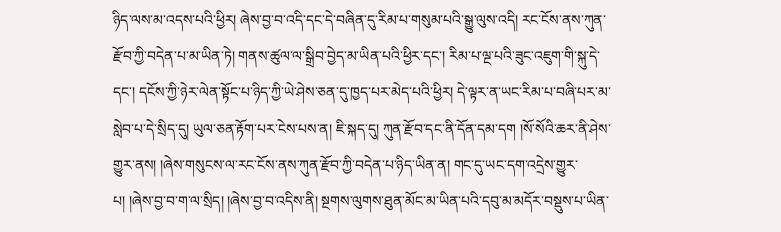ཉིད་ལས་མ་འདས་པའི་ཕྱིར། ཞེས་བྱ་བ་འདི་དང་དེ་བཞིན་དུ་རིམ་པ་གསུམ་པའི་སྒྱུ་ལུས་འདི། རང་ངོས་ནས་ཀུན་རྫོབ་ཀྱི་བདེན་པ་མ་ཡིན་ཏེ། གནས་ཚུལ་ལ་སྒྲིབ་བྱེད་མ་ཡིན་པའི་ཕྱིར་དང་། རིམ་པ་ལྔ་པའི་ཟུང་འཇུག་གི་སྐུ་དེ་དང་། དངོས་ཀྱི་ཉེར་ལེན་སྟོང་པ་ཉིད་ཀྱི་ཡེ་ཤེས་ཅན་དུ་ཁྱད་པར་མེད་པའི་ཕྱིར། དེ་ལྟར་ན་ཡང་རིམ་པ་བཞི་པར་མ་སླེབ་པ་དེ་སྲིད་དུ། ཡུལ་ཅན་རྟོག་པར་ངེས་པས་ན། ཇི་སྐད་དུ། ཀུན་རྫོབ་དང་ནི་དོན་དམ་དག །སོ་སོའི་ཆར་ནི་ཤེས་གྱུར་ནས། །ཞེས་གསུངས་ལ་རང་ངོས་ནས་ཀུན་རྫོབ་ཀྱི་བདེན་པ་ཉིད་ཡིན་ན། གང་དུ་ཡང་དག་འདྲེས་གྱུར་པ། །ཞེས་བྱ་བ་ག་ལ་སྲིད། །ཞེས་བྱ་བ་འདིས་ནི། སྔགས་ལུགས་ཐུན་མོང་མ་ཡིན་པའི་དབུ་མ་མདོར་བསྡུས་པ་ཡིན་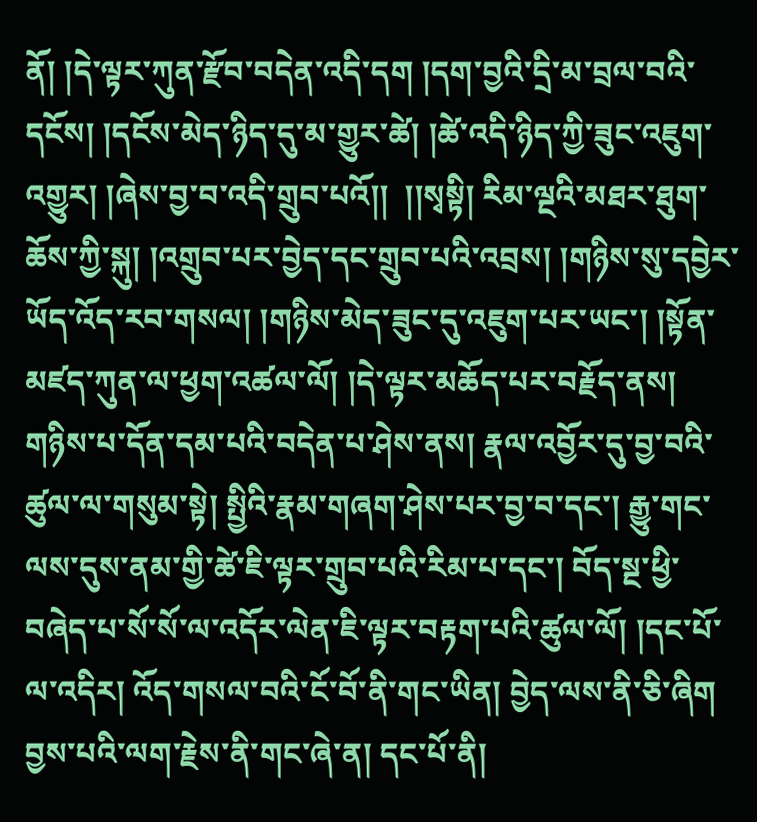ནོ། །དེ་ལྟར་ཀུན་རྫོབ་བདེན་འདི་དག །དག་བྱའི་དྲི་མ་བྲལ་བའི་དངོས། །དངོས་མེད་ཉིད་དུ་མ་གྱུར་ཚེ། །ཚེ་འདི་ཉིད་ཀྱི་ཟུང་འཇུག་འགྱུར། །ཞེས་བྱ་བ་འདི་གྲུབ་པའོ།།  །།སྭསྟི། རིམ་ལྔའི་མཐར་ཐུག་ཆོས་ཀྱི་སྐུ། །འགྲུབ་པར་བྱེད་དང་གྲུབ་པའི་འབྲས། །གཉིས་སུ་དབྱེར་ཡོད་འོད་རབ་གསལ། །གཉིས་མེད་ཟུང་དུ་འཇུག་པར་ཡང་། །སྟོན་མཛད་ཀུན་ལ་ཕྱག་འཚལ་ལོ། །དེ་ལྟར་མཆོད་པར་བརྗོད་ནས། གཉིས་པ་དོན་དམ་པའི་བདེན་པ་ཤེས་ནས། རྣལ་འབྱོར་དུ་བྱ་བའི་ཚུལ་ལ་གསུམ་སྟེ། སྤྱིའི་རྣམ་གཞག་ཤེས་པར་བྱ་བ་དང་། རྒྱུ་གང་ལས་དུས་ནམ་གྱི་ཚེ་ཇི་ལྟར་གྲུབ་པའི་རིམ་པ་དང་། བོད་སྔ་ཕྱི་བཞེད་པ་སོ་སོ་ལ་འདོར་ལེན་ཇི་ལྟར་བརྟག་པའི་ཚུལ་ལོ། །དང་པོ་ལ་འདིར། འོད་གསལ་བའི་ངོ་བོ་ནི་གང་ཡིན། བྱེད་ལས་ནི་ཅི་ཞིག བྱས་པའི་ལག་རྗེས་ནི་གང་ཞེ་ན། དང་པོ་ནི།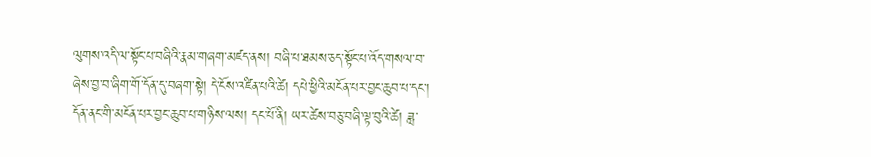ལུགས་འདི་ལ་སྟོང་པ་བཞིའི་རྣམ་གཞག་མཛད་ནས། བཞི་པ་ཐམས་ཅད་སྟོང་པ་འོད་གསལ་བ་ཞེས་བྱ་བ་ཞིག་གོ་དོན་དུ་བཞག་སྟེ། དེ་ངོས་འཛིན་པའི་ཚེ། དཔེ་ཕྱིའི་མངོན་པར་བྱང་ཆུབ་པ་དང་། དོན་ནང་གི་མངོན་པར་བྱང་ཆུབ་པ་གཉིས་ལས། དང་པོ་ནི། ཡར་ཚེས་བཅུ་བཞི་ལྟ་བུའི་ཚེ། ཟླ་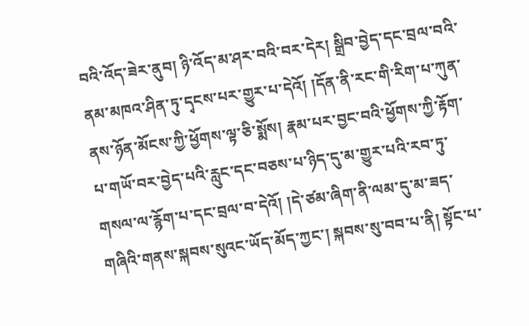བའི་འོད་ཟེར་ནུབ། ཉི་འོད་མ་ཤར་བའི་བར་དེར། སྒྲིབ་བྱེད་དང་བྲལ་བའི་ནམ་མཁའ་ཤིན་ཏུ་དྭངས་པར་གྱུར་པ་དེའོ། །དོན་ནི་རང་གི་རིག་པ་ཀུན་ནས་ཉོན་མོངས་ཀྱི་ཕྱོགས་ལྟ་ཅི་སྨོས། རྣམ་པར་བྱང་བའི་ཕྱོགས་ཀྱི་རྟོག་པ་གཡོ་བར་བྱེད་པའི་རླུང་དང་བཅས་པ་ཉིད་དུ་མ་གྱུར་པའི་རབ་ཏུ་གསལ་ལ་རྙོག་པ་དང་བྲལ་བ་དེའོ། །དེ་ཙམ་ཞིག་ནི་ལམ་དུ་མ་ཟད་གཞིའི་གནས་སྐབས་སུའང་ཡོད་མོད་ཀྱང་། སྐབས་སུ་བབ་པ་ནི། སྟོང་པ་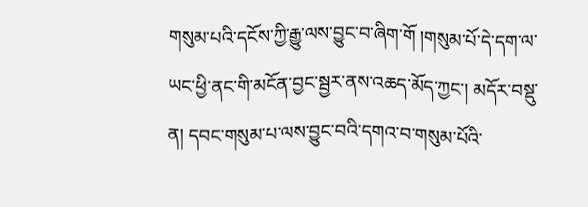གསུམ་པའི་དངོས་ཀྱི་རྒྱུ་ལས་བྱུང་བ་ཞིག་གོ །གསུམ་པོ་དེ་དག་ལ་ཡང་ཕྱི་ནང་གི་མངོན་བྱང་སྦྱར་ནས་འཆད་མོད་ཀྱང་། མདོར་བསྡུ་ན། དབང་གསུམ་པ་ལས་བྱུང་བའི་དགའ་བ་གསུམ་པོའི་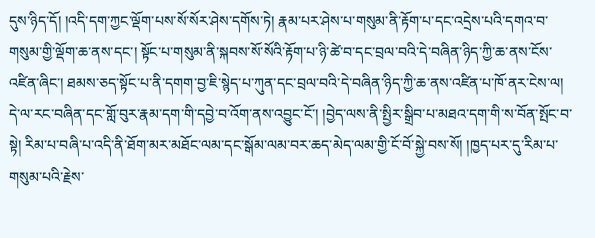དུས་ཉིད་དོ། །འདི་དག་ཀྱང་ལྡོག་པས་སོ་སོར་ཤེས་དགོས་ཏེ། རྣམ་པར་ཤེས་པ་གསུམ་ནི་རྟོག་པ་དང་འདྲེས་པའི་དགའ་བ་གསུམ་གྱི་ལྡོག་ཆ་ནས་དང་། སྟོང་པ་གསུམ་ནི་སྐབས་སོ་སོའི་རྟོག་པ་ཉི་ཚེ་བ་དང་བྲལ་བའི་དེ་བཞིན་ཉིད་ཀྱི་ཆ་ནས་ངོས་འཛིན་ཞིང་། ཐམས་ཅད་སྟོང་པ་ནི་དགག་བྱ་ཇི་སྙེད་པ་ཀུན་དང་བྲལ་བའི་དེ་བཞིན་ཉིད་ཀྱི་ཆ་ནས་འཛིན་པ་ཁོ་ནར་ངེས་ལ། དེ་ལ་རང་བཞིན་དང་གློ་བུར་རྣམ་དག་གི་དབྱེ་བ་འོག་ནས་འབྱུང་ངོ་། །བྱེད་ལས་ནི་སྤྱིར་སྒྲིབ་པ་མཐའ་དག་གི་ས་བོན་སྤོང་བ་སྟེ། རིམ་པ་བཞི་པ་འདི་ནི་ཐོག་མར་མཐོང་ལམ་དང་སྒོམ་ལམ་བར་ཆད་མེད་ལམ་གྱི་ངོ་བོ་སྐྱེ་བས་སོ། །ཁྱད་པར་དུ་རིམ་པ་གསུམ་པའི་རྗེས་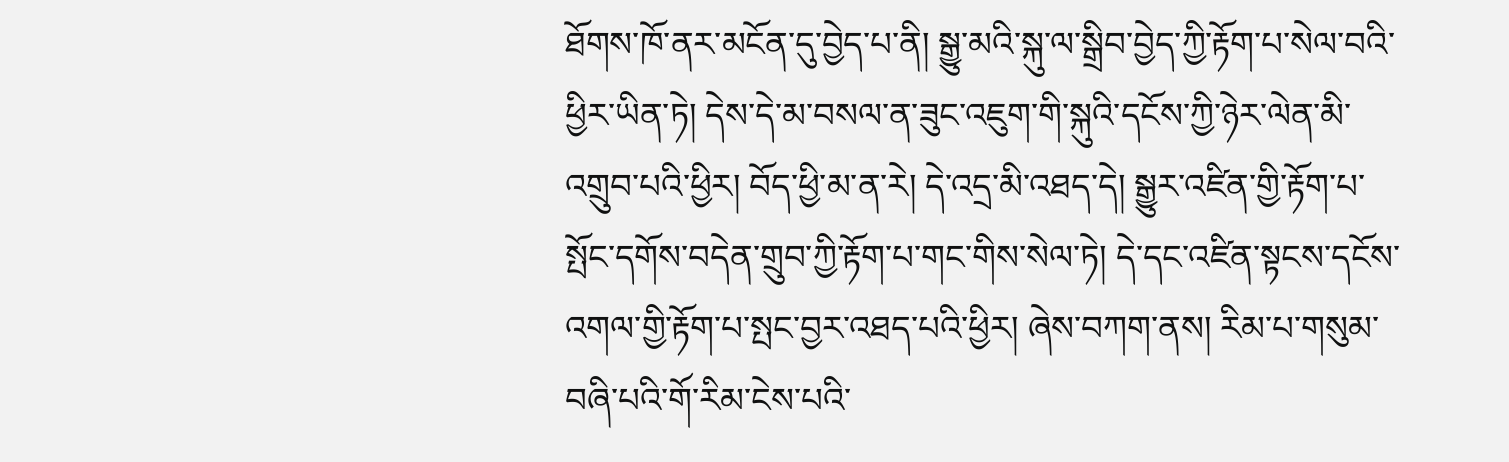ཐོགས་ཁོ་ནར་མངོན་དུ་བྱེད་པ་ནི། སྒྱུ་མའི་སྐུ་ལ་སྒྲིབ་བྱེད་ཀྱི་རྟོག་པ་སེལ་བའི་ཕྱིར་ཡིན་ཏེ། དེས་དེ་མ་བསལ་ན་ཟུང་འཇུག་གི་སྐུའི་དངོས་ཀྱི་ཉེར་ལེན་མི་འགྲུབ་པའི་ཕྱིར། བོད་ཕྱི་མ་ན་རེ། དེ་འདྲ་མི་འཐད་དེ། སྒྱུར་འཛིན་གྱི་རྟོག་པ་སྤོང་དགོས་བདེན་གྲུབ་ཀྱི་རྟོག་པ་གང་གིས་སེལ་ཏེ། དེ་དང་འཛིན་སྟངས་དངོས་འགལ་གྱི་རྟོག་པ་སྤང་བྱར་འཐད་པའི་ཕྱིར། ཞེས་བཀག་ནས། རིམ་པ་གསུམ་བཞི་པའི་གོ་རིམ་ངེས་པའི་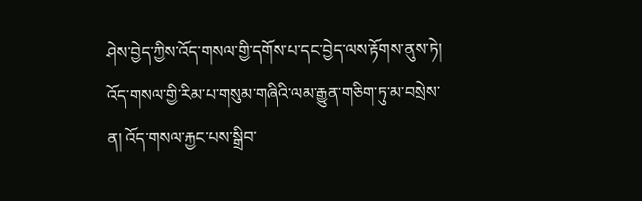ཤེས་བྱེད་ཀྱིས་འོད་གསལ་གྱི་དགོས་པ་དང་བྱེད་ལས་རྟོགས་ནུས་ཏེ། འོད་གསལ་གྱི་རིམ་པ་གསུམ་གཞིའི་ལམ་རྒྱུན་གཅིག་ཏུ་མ་བསྲེས་ན། འོད་གསལ་རྐྱང་པས་སྒྲིབ་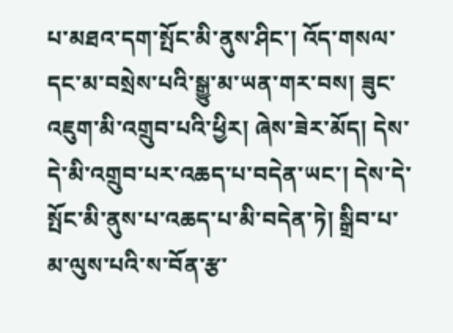པ་མཐའ་དག་སྤོང་མི་ནུས་ཤིང་། འོད་གསལ་དང་མ་བསྲེས་པའི་སྒྱུ་མ་ཡན་གར་བས། ཟུང་འཇུག་མི་འགྲུབ་པའི་ཕྱིར། ཞེས་ཟེར་མོད། དེས་དེ་མི་འགྲུབ་པར་འཆད་པ་བདེན་ཡང་། དེས་དེ་སྤོང་མི་ནུས་པ་འཆད་པ་མི་བདེན་ཏེ། སྒྲིབ་པ་མ་ལུས་པའི་ས་བོན་རྩ་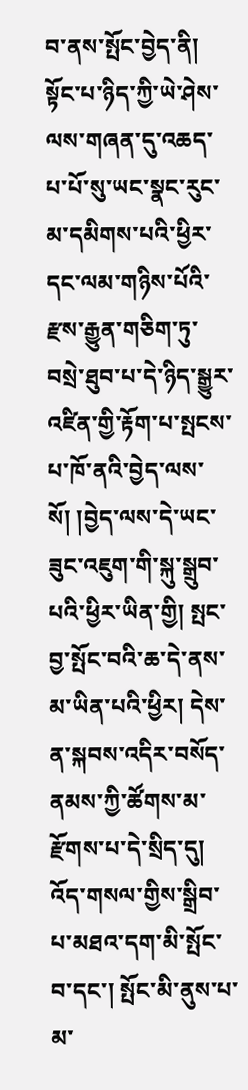བ་ནས་སྤོང་བྱེད་ནི། སྟོང་པ་ཉིད་ཀྱི་ཡེ་ཤེས་ལས་གཞན་དུ་འཆད་པ་པོ་སུ་ཡང་སྣང་རུང་མ་དམིགས་པའི་ཕྱིར་དང་ལམ་གཉིས་པོའི་རྫས་རྒྱུན་གཅིག་ཏུ་བསྲེ་ཐུབ་པ་དེ་ཉིད་སྒྱུར་འཛིན་གྱི་རྟོག་པ་སྤངས་པ་ཁོ་ནའི་བྱེད་ལས་སོ། །བྱེད་ལས་དེ་ཡང་ཟུང་འཇུག་གི་སྐུ་སྒྲུབ་པའི་ཕྱིར་ཡིན་གྱི། སྤང་བྱ་སྤོང་བའི་ཆ་དེ་ནས་མ་ཡིན་པའི་ཕྱིར། དེས་ན་སྐབས་འདིར་བསོད་ནམས་ཀྱི་ཚོགས་མ་རྫོགས་པ་དེ་སྲིད་དུ། འོད་གསལ་གྱིས་སྒྲིབ་པ་མཐའ་དག་མི་སྤོང་བ་དང་། སྤོང་མི་ནུས་པ་མ་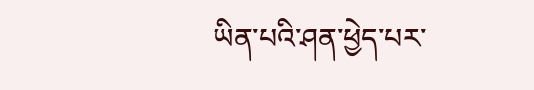ཡིན་པའི་ཤན་ཕྱེད་པར་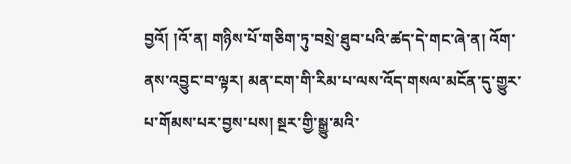བྱའོ། །འོ་ན། གཉིས་པོ་གཅིག་ཏུ་བསྲེ་ཐུབ་པའི་ཚད་དེ་གང་ཞེ་ན། འོག་ནས་འབྱུང་བ་ལྟར། མན་ངག་གི་རིམ་པ་ལས་འོད་གསལ་མངོན་དུ་གྱུར་པ་གོམས་པར་བྱས་པས། སྔར་གྱི་སྒྱུ་མའི་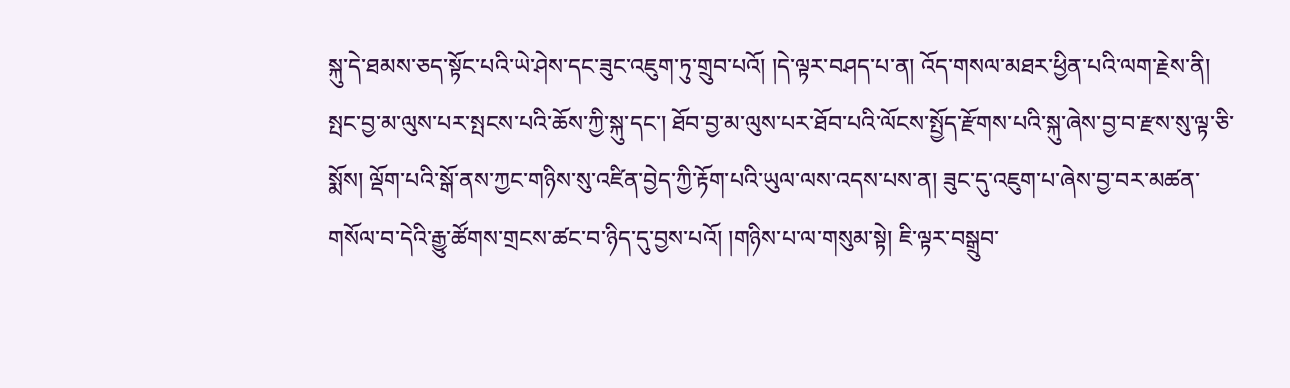སྐུ་དེ་ཐམས་ཅད་སྟོང་པའི་ཡེ་ཤེས་དང་ཟུང་འཇུག་ཏུ་གྲུབ་པའོ། །དེ་ལྟར་བཤད་པ་ན། འོད་གསལ་མཐར་ཕྱིན་པའི་ལག་རྗེས་ནི། སྤང་བྱ་མ་ལུས་པར་སྤངས་པའི་ཆོས་ཀྱི་སྐུ་དང་། ཐོབ་བྱ་མ་ལུས་པར་ཐོབ་པའི་ལོངས་སྤྱོད་རྫོགས་པའི་སྐུ་ཞེས་བྱ་བ་རྫས་སུ་ལྟ་ཅི་སྨོས། ལྡོག་པའི་སྒོ་ནས་ཀྱང་གཉིས་སུ་འཛིན་བྱེད་ཀྱི་རྟོག་པའི་ཡུལ་ལས་འདས་པས་ན། ཟུང་དུ་འཇུག་པ་ཞེས་བྱ་བར་མཚན་གསོལ་བ་དེའི་རྒྱུ་ཚོགས་གྲངས་ཚང་བ་ཉིད་དུ་བྱས་པའོ། །གཉིས་པ་ལ་གསུམ་སྟེ། ཇི་ལྟར་བསྒྲུབ་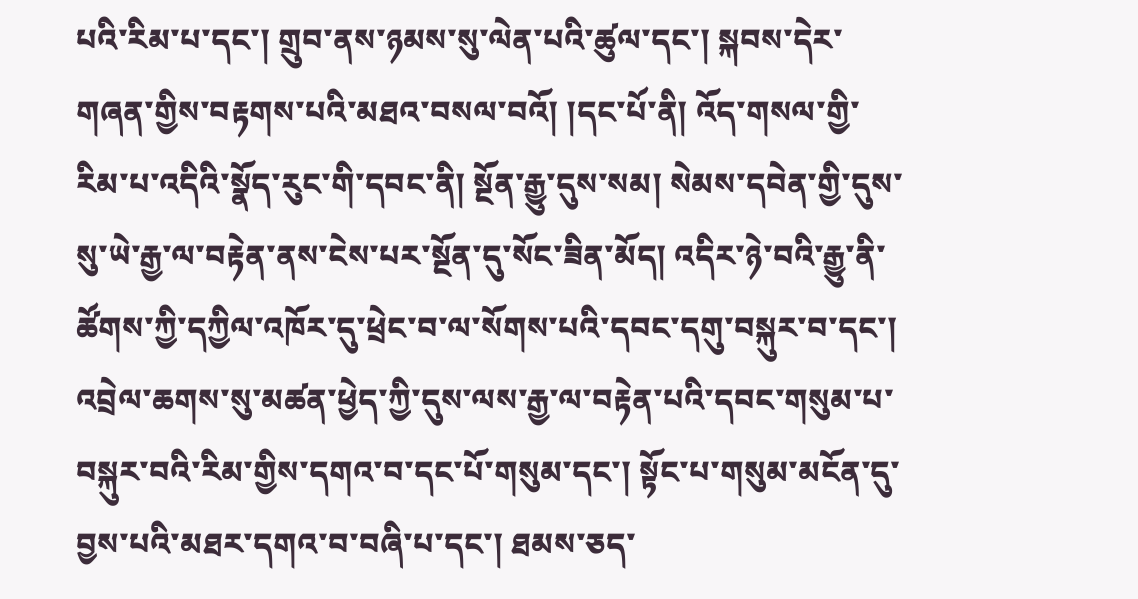པའི་རིམ་པ་དང་། གྲུབ་ནས་ཉམས་སུ་ལེན་པའི་ཚུལ་དང་། སྐབས་དེར་གཞན་གྱིས་བརྟགས་པའི་མཐའ་བསལ་བའོ། །དང་པོ་ནི། འོད་གསལ་གྱི་རིམ་པ་འདིའི་སྣོད་རུང་གི་དབང་ནི། སྔོན་རྒྱུ་དུས་སམ། སེམས་དབེན་གྱི་དུས་སུ་ཡེ་རྒྱ་ལ་བརྟེན་ནས་ངེས་པར་སྔོན་དུ་སོང་ཟིན་མོད། འདིར་ཉེ་བའི་རྒྱུ་ནི་ཚོགས་ཀྱི་དཀྱིལ་འཁོར་དུ་ཕྲེང་བ་ལ་སོགས་པའི་དབང་དགུ་བསྐུར་བ་དང་། འབྲེལ་ཆགས་སུ་མཚན་ཕྱེད་ཀྱི་དུས་ལས་རྒྱ་ལ་བརྟེན་པའི་དབང་གསུམ་པ་བསྐུར་བའི་རིམ་གྱིས་དགའ་བ་དང་པོ་གསུམ་དང་། སྟོང་པ་གསུམ་མངོན་དུ་བྱས་པའི་མཐར་དགའ་བ་བཞི་པ་དང་། ཐམས་ཅད་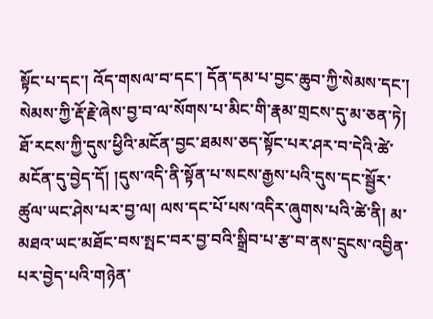སྟོང་པ་དང་། འོད་གསལ་བ་དང་། དོན་དམ་པ་བྱང་ཆུབ་ཀྱི་སེམས་དང་། སེམས་ཀྱི་རྡོ་རྗེ་ཞེས་བྱ་བ་ལ་སོགས་པ་མིང་གི་རྣམ་གྲངས་དུ་མ་ཅན་ཏེ། ཐོ་རངས་ཀྱི་དུས་ཕྱིའི་མངོན་བྱང་ཐམས་ཅད་སྟོང་པར་ཤར་བ་དེའི་ཚེ་མངོན་དུ་བྱེད་དོ། །དུས་འདི་ནི་སྟོན་པ་སངས་རྒྱས་པའི་དུས་དང་སྦྱོར་ཚུལ་ཡང་ཤེས་པར་བྱ་ལ། ལས་དང་པོ་པས་འདིར་ཞུགས་པའི་ཚེ་ནི། མ་མཐའ་ཡང་མཐོང་བས་སྤང་བར་བྱ་བའི་སྒྲིབ་པ་རྩ་བ་ནས་དྲུངས་འབྱིན་པར་བྱེད་པའི་གཉེན་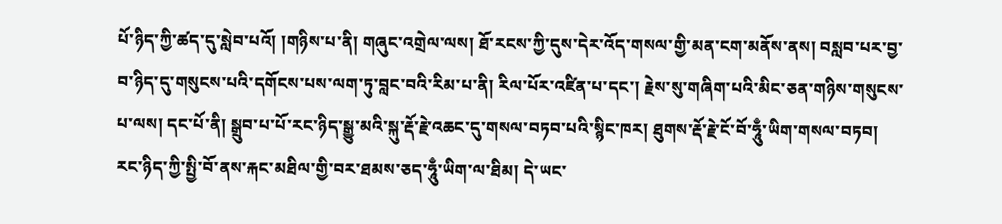པོ་ཉིད་ཀྱི་ཚད་དུ་སླེབ་པའོ། །གཉིས་པ་ནི། གཞུང་འགྲེལ་ལས། ཐོ་རངས་ཀྱི་དུས་དེར་འོད་གསལ་གྱི་མན་ངག་མནོས་ནས། བསླབ་པར་བྱ་བ་ཉིད་དུ་གསུངས་པའི་དགོངས་པས་ལག་ཏུ་བླང་བའི་རིམ་པ་ནི། རིལ་པོར་འཛིན་པ་དང་། རྗེས་སུ་གཞིག་པའི་མིང་ཅན་གཉིས་གསུངས་པ་ལས། དང་པོ་ནི། སྒྲུབ་པ་པོ་རང་ཉིད་སྒྱུ་མའི་སྐུ་རྡོ་རྗེ་འཆང་དུ་གསལ་བཏབ་པའི་སྙིང་ཁར། ཐུགས་རྡོ་རྗེ་ངོ་བོ་ཧཱུྃ་ཡིག་གསལ་བཏབ། རང་ཉིད་ཀྱི་སྤྱི་བོ་ནས་རྐང་མཐིལ་གྱི་བར་ཐམས་ཅད་ཧཱུྃ་ཡིག་ལ་ཐིམ། དེ་ཡང་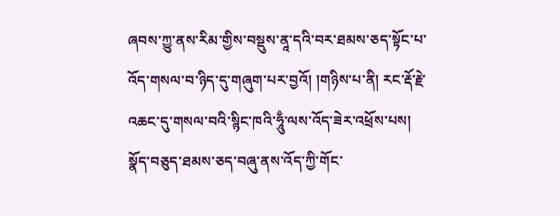ཞབས་ཀྱུ་ནས་རིམ་གྱིས་བསྡུས་ནཱ་དའི་བར་ཐམས་ཅད་སྟོང་པ་འོད་གསལ་བ་ཉིད་དུ་གཞུག་པར་བྱའོ། །གཉིས་པ་ནི། རང་རྡོ་རྗེ་འཆང་དུ་གསལ་བའི་སྙིང་ཁའི་ཧཱུྃ་ལས་འོད་ཟེར་འཕྲོས་པས། སྣོད་བཅུད་ཐམས་ཅད་བཞུ་ནས་འོད་ཀྱི་གོང་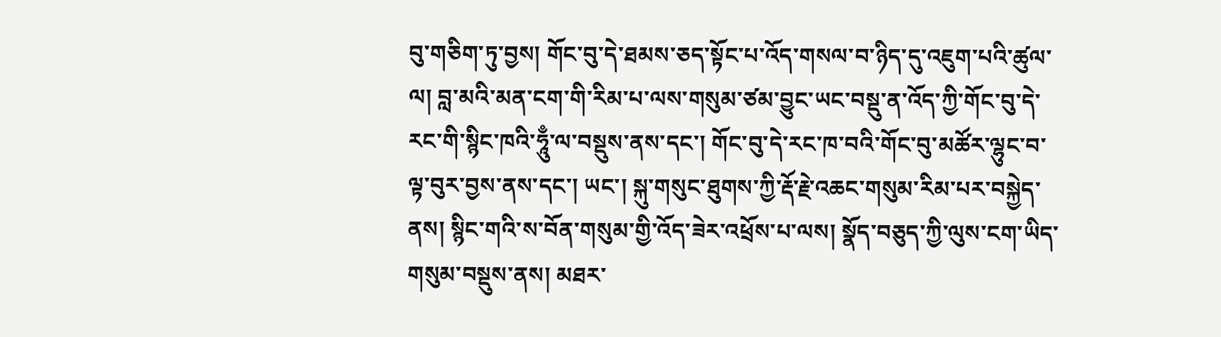བུ་གཅིག་ཏུ་བྱས། གོང་བུ་དེ་ཐམས་ཅད་སྟོང་པ་འོད་གསལ་བ་ཉིད་དུ་འཇུག་པའི་ཚུལ་ལ། བླ་མའི་མན་ངག་གི་རིམ་པ་ལས་གསུམ་ཙམ་བྱུང་ཡང་བསྡུ་ན་འོད་ཀྱི་གོང་བུ་དེ་རང་གི་སྙིང་ཁའི་ཧཱུྃ་ལ་བསྡུས་ནས་དང་། གོང་བུ་དེ་རང་ཁ་བའི་གོང་བུ་མཚོར་ལྷུང་བ་ལྟ་བུར་བྱས་ནས་དང་། ཡང་། སྐུ་གསུང་ཐུགས་ཀྱི་རྡོ་རྗེ་འཆང་གསུམ་རིམ་པར་བསྐྱེད་ནས། སྙིང་གའི་ས་བོན་གསུམ་གྱི་འོད་ཟེར་འཕྲོས་པ་ལས། སྣོད་བཅུད་ཀྱི་ལུས་ངག་ཡིད་གསུམ་བསྡུས་ནས། མཐར་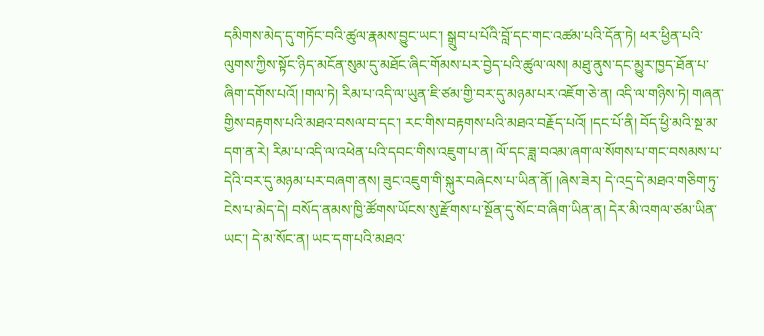དམིགས་མེད་དུ་གཏོང་བའི་ཚུལ་རྣམས་བྱུང་ཡང་། སྒྲུབ་པ་པོའི་བློ་དང་གང་འཚམ་པའི་དོན་ཏེ། ཕར་ཕྱིན་པའི་ལུགས་ཀྱིས་སྟོང་ཉིད་མངོན་སུམ་དུ་མཐོང་ཞིང་གོམས་པར་བྱེད་པའི་ཚུལ་ལས། མཐུ་ནུས་དང་མྱུར་ཁྱད་ཐོན་པ་ཞིག་དགོས་པའོ། །གལ་ཏེ། རིམ་པ་འདི་ལ་ཡུན་ཇི་ཙམ་གྱི་བར་དུ་མཉམ་པར་འཇོག་ཅེ་ན། འདི་ལ་གཉིས་ཏེ། གཞན་གྱིས་བརྟགས་པའི་མཐའ་བསལ་བ་དང་། རང་གིས་བརྟགས་པའི་མཐའ་བརྗོད་པའོ། །དང་པོ་ནི། བོད་ཕྱི་མའི་སྔ་མ་དག་ན་རེ། རིམ་པ་འདི་ལ་འཕེན་པའི་དབང་གིས་འཇུག་པ་ན། ལོ་དང་ཟླ་བའམ་ཞག་ལ་སོགས་པ་གང་བསམས་པ་དེའི་བར་དུ་མཉམ་པར་བཞག་ནས། ཟུང་འཇུག་གི་སྐུར་བཞེངས་པ་ཡིན་ནོ། །ཞེས་ཟེར། དེ་འདྲ་དེ་མཐའ་གཅིག་ཏུ་ངེས་པ་མེད་དེ། བསོད་ནམས་ཁྱི་ཚོགས་ཡོངས་སུ་རྫོགས་པ་སྔོན་དུ་སོང་བ་ཞིག་ཡིན་ན། དེར་མི་འགལ་ཙམ་ཡིན་ཡང་། དེ་མ་སོང་ན། ཡང་དག་པའི་མཐའ་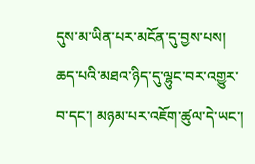དུས་མ་ཡིན་པར་མངོན་དུ་བྱས་པས། ཆད་པའི་མཐའ་ཉིད་དུ་ལྷུང་བར་འགྱུར་བ་དང་། མཉམ་པར་འཇོག་ཚུལ་དེ་ཡང་།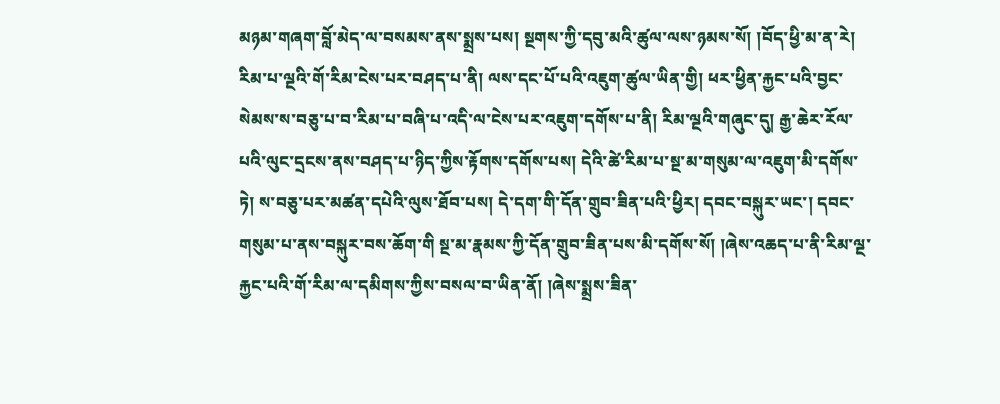མཉམ་གཞག་བློ་མེད་ལ་བསམས་ནས་སྨྲས་པས། སྔགས་ཀྱི་དབུ་མའི་ཚུལ་ལས་ཉམས་སོ། །བོད་ཕྱི་མ་ན་རེ། རིམ་པ་ལྔའི་གོ་རིམ་ངེས་པར་བཤད་པ་ནི། ལས་དང་པོ་པའི་འཇུག་ཚུལ་ཡིན་གྱི། ཕར་ཕྱིན་རྐྱང་པའི་བྱང་སེམས་ས་བཅུ་པ་བ་རིམ་པ་བཞི་པ་འདི་ལ་ངེས་པར་འཇུག་དགོས་པ་ནི། རིམ་ལྔའི་གཞུང་དུ། རྒྱ་ཆེར་རོལ་པའི་ལུང་དྲངས་ནས་བཤད་པ་ཉིད་ཀྱིས་རྟོགས་དགོས་པས། དེའི་ཚེ་རིམ་པ་སྔ་མ་གསུམ་ལ་འཇུག་མི་དགོས་ཏེ། ས་བཅུ་པར་མཚན་དཔེའི་ལུས་ཐོབ་པས། དེ་དག་གི་དོན་གྲུབ་ཟིན་པའི་ཕྱིར། དབང་བསྐུར་ཡང་། དབང་གསུམ་པ་ནས་བསྐུར་བས་ཆོག་གི སྔ་མ་རྣམས་ཀྱི་དོན་གྲུབ་ཟིན་པས་མི་དགོས་སོ། །ཞེས་འཆད་པ་ནི་རིམ་ལྔ་རྐྱང་པའི་གོ་རིམ་ལ་དམིགས་ཀྱིས་བསལ་བ་ཡིན་ནོ། །ཞེས་སྨྲས་ཟིན་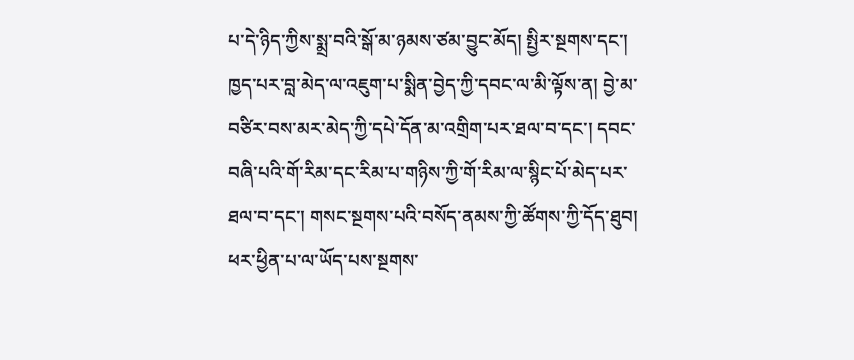པ་དེ་ཉིད་ཀྱིས་སྨྲ་བའི་སྒོ་མ་ཉམས་ཙམ་བྱུང་མོད། སྤྱིར་སྔགས་དང་། ཁྱད་པར་བླ་མེད་ལ་འཇུག་པ་སྨིན་བྱེད་ཀྱི་དབང་ལ་མི་ལྟོས་ན། བྱེ་མ་བཙིར་བས་མར་མེད་ཀྱི་དཔེ་དོན་མ་འགྲིག་པར་ཐལ་བ་དང་། དབང་བཞི་པའི་གོ་རིམ་དང་རིམ་པ་གཉིས་ཀྱི་གོ་རིམ་ལ་སྙིང་པོ་མེད་པར་ཐལ་བ་དང་། གསང་སྔགས་པའི་བསོད་ནམས་ཀྱི་ཚོགས་ཀྱི་དོད་ཐུབ། ཕར་ཕྱིན་པ་ལ་ཡོད་པས་སྔགས་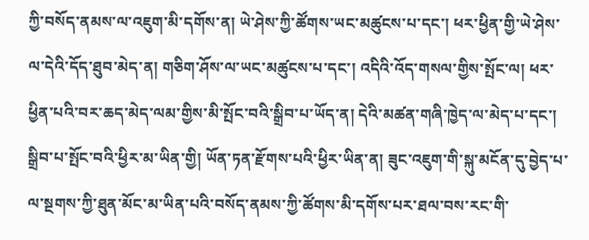ཀྱི་བསོད་ནམས་ལ་འཇུག་མི་དགོས་ན། ཡེ་ཤེས་ཀྱི་ཚོགས་ཡང་མཚུངས་པ་དང་། ཕར་ཕྱིན་གྱི་ཡེ་ཤེས་ལ་དེའི་དོད་ཐུབ་མེད་ན། གཅིག་ཤོས་ལ་ཡང་མཚུངས་པ་དང་། འདིའི་འོད་གསལ་གྱིས་སྤོང་ལ། ཕར་ཕྱིན་པའི་བར་ཆད་མེད་ལམ་གྱིས་མི་སྤོང་བའི་སྒྲིབ་པ་ཡོད་ན། དེའི་མཚན་གཞི་ཁྱེད་ལ་མེད་པ་དང་། སྒྲིབ་པ་སྤོང་བའི་ཕྱིར་མ་ཡིན་གྱི། ཡོན་ཏན་རྫོགས་པའི་ཕྱིར་ཡིན་ན། ཟུང་འཇུག་གི་སྐུ་མངོན་དུ་བྱེད་པ་ལ་སྔགས་ཀྱི་ཐུན་མོང་མ་ཡིན་པའི་བསོད་ནམས་ཀྱི་ཚོགས་མི་དགོས་པར་ཐལ་བས་རང་གི་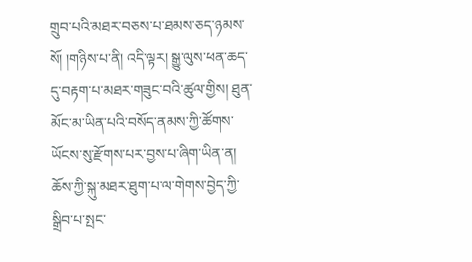གྲུབ་པའི་མཐར་བཅས་པ་ཐམས་ཅད་ཉམས་སོ། །གཉིས་པ་ནི། འདི་ལྟར། སྒྱུ་ལུས་ཕན་ཆད་དུ་བརྟག་པ་མཐར་གཟུང་བའི་ཚུལ་གྱིས། ཐུན་མོང་མ་ཡིན་པའི་བསོད་ནམས་ཀྱི་ཚོགས་ཡོངས་སུ་རྫོགས་པར་བྱས་པ་ཞིག་ཡིན་ན། ཆོས་ཀྱི་སྐུ་མཐར་ཐུག་པ་ལ་གེགས་བྱེད་ཀྱི་སྒྲིབ་པ་སྤང་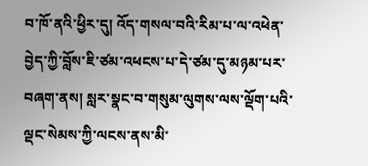བ་ཁོ་ནའི་ཕྱིར་དུ། འོད་གསལ་བའི་རིམ་པ་ལ་འཕེན་བྱེད་ཀྱི་བློས་ཇི་ཙམ་འཕངས་པ་དེ་ཙམ་དུ་མཉམ་པར་བཞག་ནས། སླར་སྣང་བ་གསུམ་ལུགས་ལས་ལྡོག་པའི་ལྡང་སེམས་ཀྱི་ལངས་ནས་མི་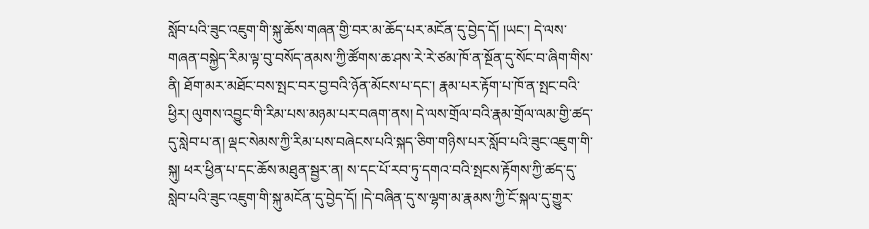སློབ་པའི་ཟུང་འཇུག་གི་སྐུ་ཆོས་གཞན་གྱི་བར་མ་ཆོད་པར་མངོན་དུ་བྱེད་དོ། །ཡང་། དེ་ལས་གཞན་བསྐྱེད་རིམ་ལྟ་བུ་བསོད་ནམས་ཀྱི་ཚོགས་ཆ་ཤས་རེ་རེ་ཙམ་ཁོ་ན་སྔོན་དུ་སོང་བ་ཞིག་གིས་ནི། ཐོག་མར་མཐོང་བས་སྤང་བར་བྱ་བའི་ཉོན་མོངས་པ་དང་། རྣམ་པར་རྟོག་པ་ཁོ་ན་སྤང་བའི་ཕྱིར། ལུགས་འབྱུང་གི་རིམ་པས་མཉམ་པར་བཞག་ནས། དེ་ལས་གྲོལ་བའི་རྣམ་གྲོལ་ལམ་གྱི་ཚད་དུ་སླེབ་པ་ན། ལྡང་སེམས་ཀྱི་རིམ་པས་བཞེངས་པའི་སྐད་ཅིག་གཉིས་པར་སློབ་པའི་ཟུང་འཇུག་གི་སྐུ། ཕར་ཕྱིན་པ་དང་ཆོས་མཐུན་སྦྱར་ན། ས་དང་པོ་རབ་ཏུ་དགའ་བའི་སྤངས་རྟོགས་ཀྱི་ཚད་དུ་སླེབ་པའི་ཟུང་འཇུག་གི་སྐུ་མངོན་དུ་བྱེད་དོ། །དེ་བཞིན་དུ་ས་ལྷག་མ་རྣམས་ཀྱི་ངོ་སྐལ་དུ་གྱུར་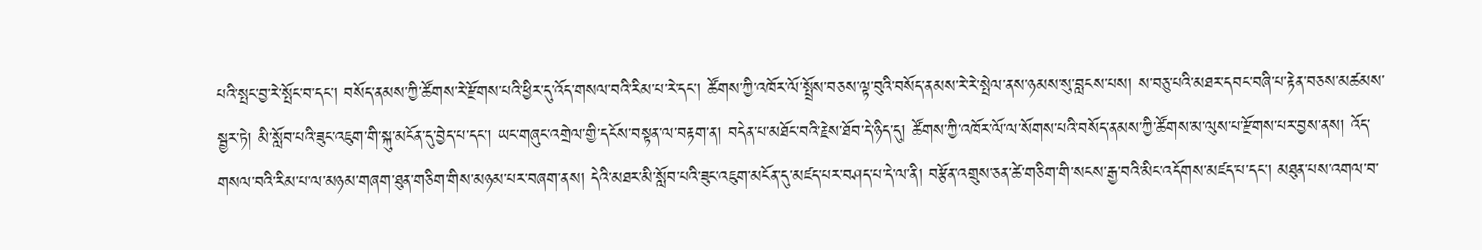པའི་སྤང་བྱ་རེ་སྤོང་བ་དང་། བསོད་ནམས་ཀྱི་ཚོགས་རེ་རྫོགས་པའི་ཕྱིར་དུ་འོད་གསལ་བའི་རིམ་པ་རེ་དང་། ཚོགས་ཀྱི་འཁོར་ལོ་སྤྲོས་བཅས་ལྟ་བུའི་བསོད་ནམས་རེ་རེ་སྤེལ་ནས་ཉམས་སུ་བླངས་པས། ས་བཅུ་པའི་མཐར་དབང་བཞི་པ་རྟེན་བཅས་མཚམས་སྦྱར་ཏེ། མི་སློབ་པའི་ཟུང་འཇུག་གི་སྐུ་མངོན་དུ་བྱེད་པ་དང་། ཡང་གཞུང་འགྲེལ་གྱི་དངོས་བསྟན་ལ་བརྟག་ན། བདེན་པ་མཐོང་བའི་རྗེས་ཐོབ་དེ་ཉིད་དུ། ཚོགས་ཀྱི་འཁོར་ལོ་ལ་སོགས་པའི་བསོད་ནམས་ཀྱི་ཚོགས་མ་ལུས་པ་རྫོགས་པར་བྱས་ནས། འོད་གསལ་བའི་རིམ་པ་ལ་མཉམ་གཞག་ཐུན་གཅིག་གིས་མཉམ་པར་བཞག་ནས། དེའི་མཐར་མི་སློབ་པའི་ཟུང་འཇུག་མངོན་དུ་མཛད་པར་བཤད་པ་དེ་ལ་ནི། བརྩོན་འགྲུས་ཅན་ཚེ་གཅིག་གི་སངས་རྒྱ་བའི་མིང་འདོགས་མཛད་པ་དང་། མཐུན་པས་འགལ་བ་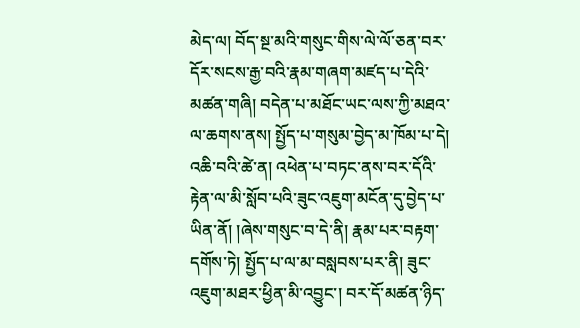མེད་ལ། བོད་སྔ་མའི་གསུང་གིས་ལེ་ལོ་ཅན་བར་དོར་སངས་རྒྱ་བའི་རྣམ་གཞག་མཛད་པ་དེའི་མཚན་གཞི། བདེན་པ་མཐོང་ཡང་ལས་ཀྱི་མཐའ་ལ་ཆགས་ནས། སྤྱོད་པ་གསུམ་བྱེད་མ་ཁོམ་པ་དེ། འཆི་བའི་ཚེ་ན། འཕེན་པ་བཏང་ནས་བར་དོའི་རྟེན་ལ་མི་སློབ་པའི་ཟུང་འཇུག་མངོན་དུ་བྱེད་པ་ཡིན་ནོ། །ཞེས་གསུང་བ་དེ་ནི། རྣམ་པར་བརྟག་དགོས་ཏེ། སྤྱོད་པ་ལ་མ་བསླབས་པར་ནི། ཟུང་འཇུག་མཐར་ཕྱིན་མི་འབྱུང་། བར་དོ་མཚན་ཉིད་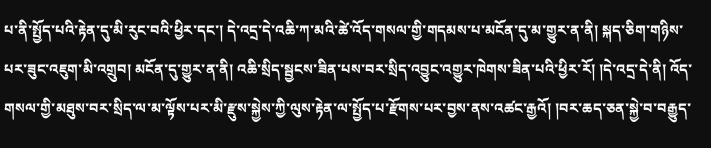པ་ནི་སྤྱོད་པའི་རྟེན་དུ་མི་རུང་བའི་ཕྱིར་དང་། དེ་འདྲ་དེ་འཆི་ཀ་མའི་ཚེ་འོད་གསལ་གྱི་གདམས་པ་མངོན་དུ་མ་གྱུར་ན་ནི། སྐད་ཅིག་གཉིས་པར་ཟུང་འཇུག་མི་འགྲུབ། མངོན་དུ་གྱུར་ན་ནི། འཆི་སྲིད་སྦྱངས་ཟིན་པས་བར་སྲིད་འབྱུང་འགྱུར་ཁེགས་ཟིན་པའི་ཕྱིར་རོ། །དེ་འདྲ་དེ་ནི། འོད་གསལ་གྱི་མཐུས་བར་སྲིད་ལ་མ་ལྟོས་པར་མི་རྫུས་སྐྱེས་ཀྱི་ལུས་རྟེན་ལ་སྤྱོད་པ་རྫོགས་པར་བྱས་ནས་འཚང་རྒྱའོ། །བར་ཆད་ཅན་སྐྱེ་བ་བརྒྱུད་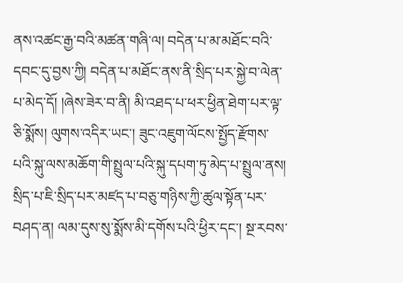ནས་འཚང་རྒྱ་བའི་མཚན་གཞི་ལ། བདེན་པ་མ་མཐོང་བའི་དབང་དུ་བྱས་ཀྱི། བདེན་པ་མཐོང་ནས་ནི་སྲིད་པར་སྐྱེ་བ་ལེན་པ་མེད་དོ། །ཞེས་ཟེར་བ་ནི། མི་འཐད་པ་ཕར་ཕྱིན་ཐེག་པར་ལྟ་ཅི་སྨོས། ལུགས་འདིར་ཡང་། ཟུང་འཇུག་ལོངས་སྤྱོད་རྫོགས་པའི་སྐུ་ལས་མཆོག་གི་སྤྲུལ་པའི་སྐུ་དཔག་ཏུ་མེད་པ་སྤྲུལ་ནས། སྲིད་པ་ཇི་སྲིད་པར་མཛད་པ་བཅུ་གཉིས་ཀྱི་ཚུལ་སྟོན་པར་བཤད་ན། ལམ་དུས་སུ་སྨོས་མི་དགོས་པའི་ཕྱིར་དང་། སྔ་རབས་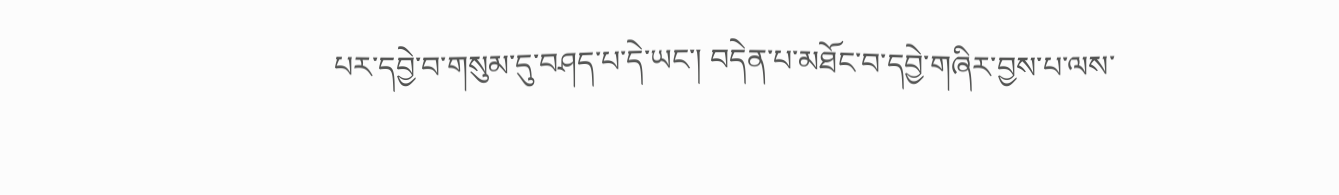པར་དབྱེ་བ་གསུམ་དུ་བཤད་པ་དེ་ཡང་། བདེན་པ་མཐོང་བ་དབྱེ་གཞིར་བྱས་པ་ལས་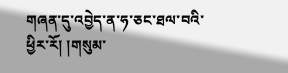གཞན་དུ་འབྱེད་ན་ཧ་ཅང་ཐལ་བའི་ཕྱིར་རོ། །གསུམ་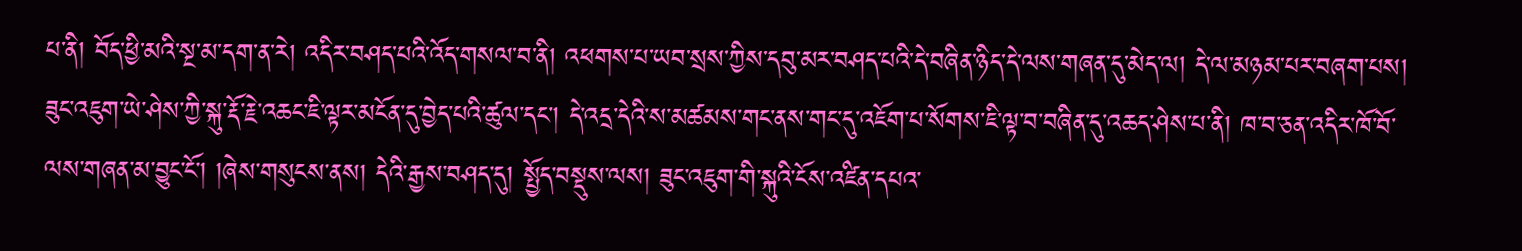པ་ནི། བོད་ཕྱི་མའི་སྔ་མ་དག་ན་རེ། འདིར་བཤད་པའི་འོད་གསལ་བ་ནི། འཕགས་པ་ཡབ་སྲས་ཀྱིས་དབུ་མར་བཤད་པའི་དེ་བཞིན་ཉིད་དེ་ལས་གཞན་དུ་མེད་ལ། དེ་ལ་མཉམ་པར་བཞག་པས། ཟུང་འཇུག་ཡེ་ཤེས་ཀྱི་སྐུ་རྡོ་རྗེ་འཆང་ཇི་ལྟར་མངོན་དུ་བྱེད་པའི་ཚུལ་དང་། དེ་འདྲ་དེའི་ས་མཚམས་གང་ནས་གང་དུ་འཇོག་པ་སོགས་ཇི་ལྟ་བ་བཞིན་དུ་འཆད་ཤེས་པ་ནི། ཁ་བ་ཅན་འདིར་ཁོ་བོ་ལས་གཞན་མ་བྱུང་ངོ་། །ཞེས་གསུངས་ནས། དེའི་རྒྱས་བཤད་དུ། སྤྱོད་བསྡུས་ལས། ཟུང་འཇུག་གི་སྐུའི་ངོས་འཛིན་དཔའ་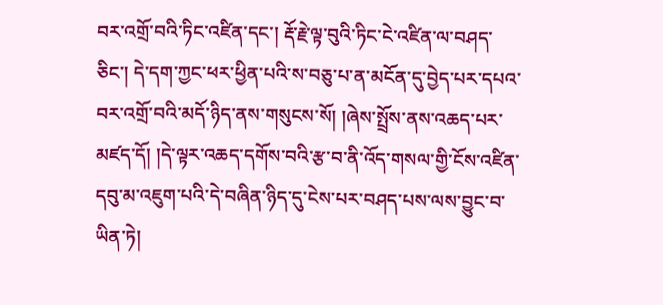བར་འགྲོ་བའི་ཏིང་འཛིན་དང་། རྡོ་རྗེ་ལྟ་བུའི་ཏིང་ངེ་འཛིན་ལ་བཤད་ཅིང་། དེ་དག་ཀྱང་ཕར་ཕྱིན་པའི་ས་བཅུ་པ་ན་མངོན་དུ་བྱེད་པར་དཔའ་བར་འགྲོ་བའི་མདོ་ཉིད་ནས་གསུངས་སོ། །ཞེས་སྤྲོས་ནས་འཆད་པར་མཛད་དོ། །དེ་ལྟར་འཆད་དགོས་བའི་རྩ་བ་ནི་འོད་གསལ་གྱི་ངོས་འཛིན་དབུ་མ་འཇུག་པའི་དེ་བཞིན་ཉིད་དུ་ངེས་པར་བཤད་པས་ལས་བྱུང་བ་ཡིན་ཏེ།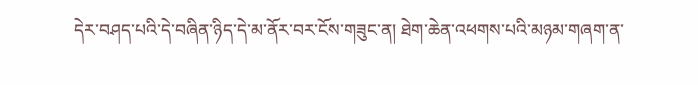དེར་བཤད་པའི་དེ་བཞིན་ཉིད་དེ་མ་ནོར་བར་ངོས་གཟུང་ན། ཐེག་ཆེན་འཕགས་པའི་མཉམ་གཞག་ན་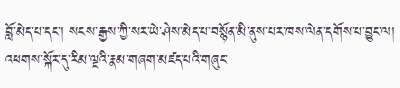བློ་མེད་པ་དང་། སངས་རྒྱས་ཀྱི་སར་ཡེ་ཤེས་མེད་པ་བསྙོན་མི་ནུས་པར་ཁས་ལེན་དགོས་པ་བྱུང་ལ། འཕགས་སྐོར་དུ་རིམ་ལྔའི་རྣམ་གཞག་མཛད་པའི་གཞུང་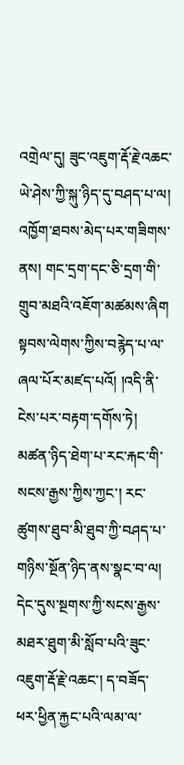འགྲེལ་དུ། ཟུང་འཇུག་རྡོ་རྗེ་འཆང་ཡེ་ཤེས་ཀྱི་སྐུ་ཉིད་དུ་བཤད་པ་ལ། འཁྱོག་ཐབས་མེད་པར་གཟིགས་ནས། གང་དྲག་དང་ཅི་དྲག་གི་གྲུབ་མཐའི་འཇོག་མཚམས་ཞིག སྟབས་ལེགས་ཀྱིས་བརྙེད་པ་ལ་ཞལ་པོར་མཛད་པའོ། །འདི་ནི་ངེས་པར་བརྟག་དགོས་ཏེ། མཚན་ཉིད་ཐེག་པ་རང་རྐང་གི་སངས་རྒྱས་ཀྱིས་ཀྱང་། རང་ཚུགས་ཐུབ་མི་ཐུབ་ཀྱི་བཤད་པ་གཉིས་སྔོན་ཉིད་ནས་སྣང་བ་ལ། དེང་དུས་སྔགས་ཀྱི་སངས་རྒྱས་མཐར་ཐུག་མི་སློབ་པའི་ཟུང་འཇུག་རྡོ་རྗེ་འཆང་། ད་བཟོད་ཕར་ཕྱིན་རྐྱང་པའི་ལམ་ལ་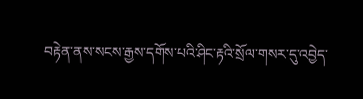བརྟེན་ནས་སངས་རྒྱས་དགོས་པའི་ཤིང་རྟའི་སྲོལ་གསར་དུ་འབྱེད་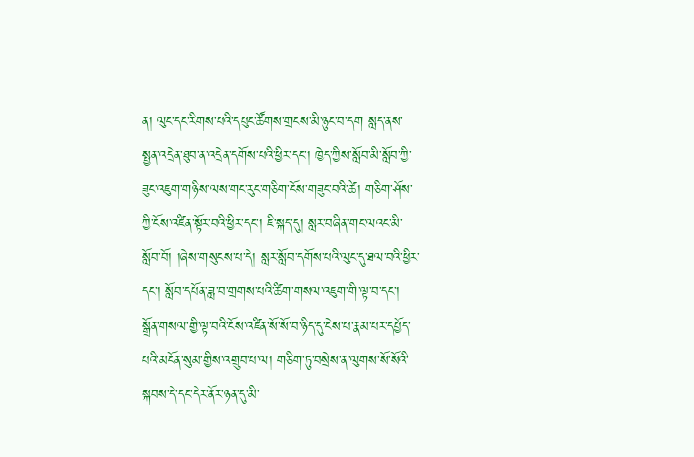ན། ལུང་དང་རིགས་པའི་དཔུང་ཚོགས་གྲངས་མི་ཉུང་བ་དག སླད་ནས་སྤྱན་འདྲེན་ཐུབ་ན་འདྲེན་དགོས་པའི་ཕྱིར་དང་། ཁྱེད་ཀྱིས་སློབ་མི་སློབ་ཀྱི་ཟུང་འཇུག་གཉིས་ལས་གང་རུང་གཅིག་ངོས་གཟུང་བའི་ཚེ། གཅིག་ཤོས་ཀྱི་ངོས་འཛིན་སྟོར་བའི་ཕྱིར་དང་། ཇི་སྐད་དུ། སླར་བཞིན་གང་ལའང་མི་སློབ་བོ། །ཞེས་གསུངས་པ་དེ། སླར་སློབ་དགོས་པའི་ལུང་དུ་ཐལ་བའི་ཕྱིར་དང་། སློབ་དཔོན་ཟླ་བ་གྲགས་པའི་ཚིག་གསལ་འཇུག་གི་ལྟ་བ་དང་། སྒྲོན་གསལ་གྱི་ལྟ་བའི་ངོས་འཛིན་སོ་སོ་བ་ཉིད་དུ་ངེས་པ་རྣམ་པར་དཔྱོད་པའི་མངོན་སུམ་གྱིས་འགྲུབ་པ་ལ། གཅིག་ཏུ་བསྲེས་ན་ལུགས་སོ་སོའི་སྐབས་དེ་དང་དེར་ནོར་ཉན་དུ་མི་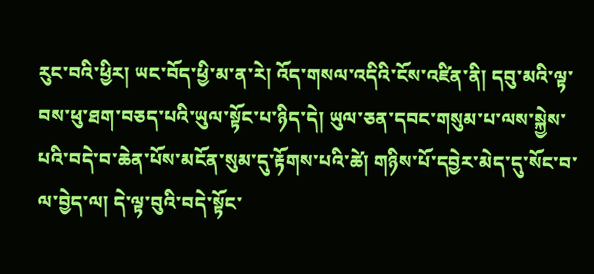རུང་བའི་ཕྱིར། ཡང་བོད་ཕྱི་མ་ན་རེ། འོད་གསལ་འདིའི་ངོས་འཛིན་ནི། དབུ་མའི་ལྟ་བས་ཕུ་ཐག་བཅད་པའི་ཡུལ་སྟོང་པ་ཉིད་དེ། ཡུལ་ཅན་དབང་གསུམ་པ་ལས་སྐྱེས་པའི་བདེ་བ་ཆེན་པོས་མངོན་སུམ་དུ་རྟོགས་པའི་ཚེ། གཉིས་པོ་དབྱེར་མེད་དུ་སོང་བ་ལ་བྱེད་ལ། དེ་ལྟ་བུའི་བདེ་སྟོང་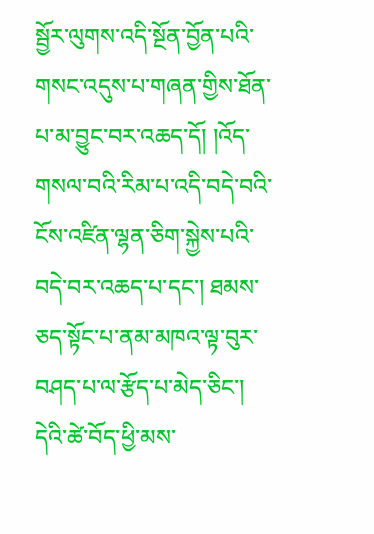སྦྱོར་ལུགས་འདི་སྔོན་བྱོན་པའི་གསང་འདུས་པ་གཞན་གྱིས་ཐོན་པ་མ་བྱུང་བར་འཆད་དོ། །འོད་གསལ་བའི་རིམ་པ་འདི་བདེ་བའི་ངོས་འཛིན་ལྷན་ཅིག་སྐྱེས་པའི་བདེ་བར་འཆད་པ་དང་། ཐམས་ཅད་སྟོང་པ་ནམ་མཁའ་ལྟ་བུར་བཤད་པ་ལ་རྩོད་པ་མེད་ཅིང་། དེའི་ཚེ་བོད་ཕྱི་མས་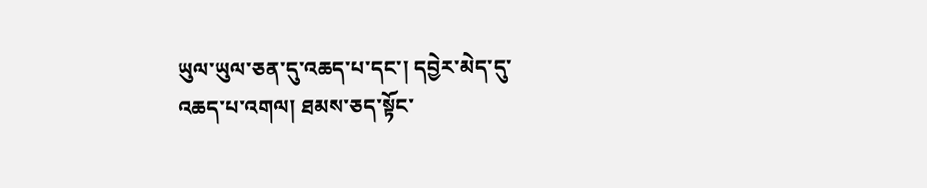ཡུལ་ཡུལ་ཅན་དུ་འཆད་པ་དང་། དབྱེར་མེད་དུ་འཆད་པ་འགལ། ཐམས་ཅད་སྟོང་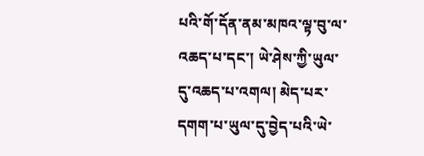པའི་གོ་དོན་ནམ་མཁའ་ལྟ་བུ་ལ་འཆད་པ་དང་། ཡེ་ཤེས་ཀྱི་ཡུལ་དུ་འཆད་པ་འགལ། མེད་པར་དགག་པ་ཡུལ་དུ་བྱེད་པའི་ཡེ་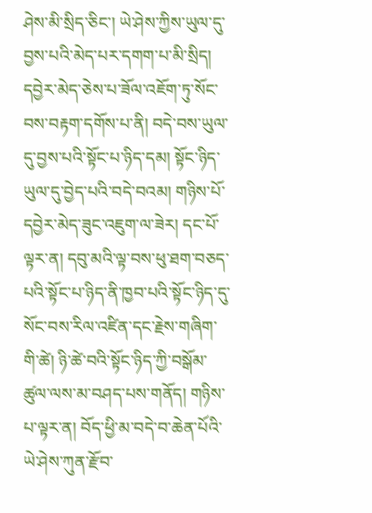ཤེས་མི་སྲིད་ཅིང་། ཡེ་ཤེས་ཀྱིས་ཡུལ་དུ་བྱས་པའི་མེད་པར་དགག་པ་མི་སྲིད། དབྱེར་མེད་ཅེས་པ་ཟོལ་འཇོག་ཏུ་སོང་བས་བརྟག་དགོས་པ་ནི། བདེ་བས་ཡུལ་དུ་བྱས་པའི་སྟོང་པ་ཉིད་དམ། སྟོང་ཉིད་ཡུལ་དུ་བྱེད་པའི་བདེ་བའམ། གཉིས་པོ་དབྱེར་མེད་ཟུང་འཇུག་ལ་ཟེར། དང་པོ་ལྟར་ན། དབུ་མའི་ལྟ་བས་ཕུ་ཐག་བཅད་པའི་སྟོང་པ་ཉིད་ནི་ཁྱབ་པའི་སྟོང་ཉིད་དུ་སོང་བས་རིལ་འཛིན་དང་རྗེས་གཞིག་གི་ཚེ། ཉི་ཚེ་བའི་སྟོང་ཉིད་ཀྱི་བསྒོམ་ཚུལ་ལས་མ་བཤད་པས་གནོད། གཉིས་པ་ལྟར་ན། བོད་ཕྱི་མ་བདེ་བ་ཆེན་པོའི་ཡེ་ཤེས་ཀུན་རྫོབ་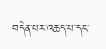བདེན་པར་འཆད་པ་དང་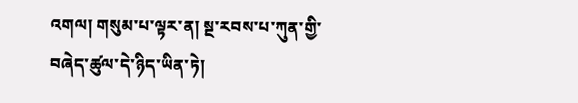འགལ། གསུམ་པ་ལྟར་ན། སྔ་རབས་པ་ཀུན་གྱི་བཞེད་ཚུལ་དེ་ཉིད་ཡིན་ཏེ།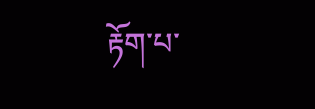རྟོག་པ་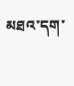མཐའ་དག་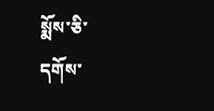སྨོས་ཅི་དགོས་